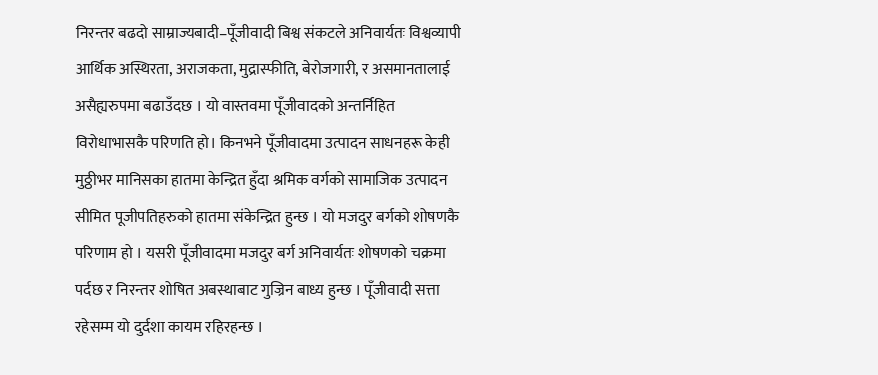निरन्तर बढदो साम्राज्यबादी–पूँजीवादी बिश्व संकटले अनिवार्यतः विश्वव्यापी आर्थिक अस्थिरता, अराजकता, मुद्रास्फीति, बेरोजगारी, र असमानतालाई असैह्यरुपमा बढाउँदछ । यो वास्तवमा पूँजीवादको अन्तर्निहित विरोधाभासकै परिणति हो। किनभने पूँजीवादमा उत्पादन साधनहरू केही मुठ्ठीभर मानिसका हातमा केन्द्रित हुँदा श्रमिक वर्गको सामाजिक उत्पादन सीमित पूजीपतिहरुको हातमा संकेन्द्रित हुन्छ । यो मजदुर बर्गको शोषणकै परिणाम हो । यसरी पूँजीवादमा मजदुर बर्ग अनिवार्यतः शोषणको चक्रमा पर्दछ र निरन्तर शोषित अबस्थाबाट गुज्रिन बाध्य हुन्छ । पूँजीवादी सत्ता रहेसम्म यो दुर्दशा कायम रहिरहन्छ ।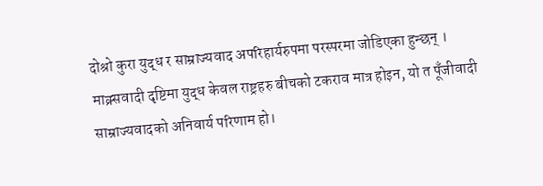दोश्रो कुरा युद्ध र साम्राज्यवाद अपरिहार्यरुपमा परस्परमा जोडिएका हुन्छन् । माक्र्सवादी दृष्टिमा युद्ध केवल राष्ट्रहरु बीचको टकराव मात्र होइन, यो त पूँजीवादी साम्राज्यवादको अनिवार्य परिणाम हो।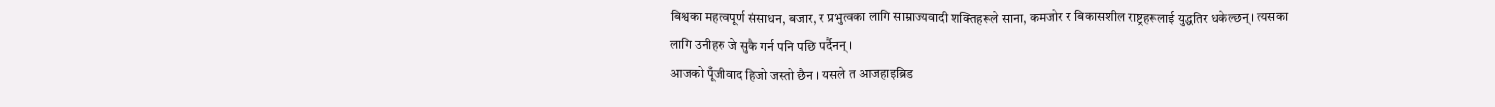बिश्वका महत्वपूर्ण संसाधन, बजार, र प्रभुत्वका लागि साम्राज्यवादी शक्तिहरूले साना, कमजोर र बिकासशील राष्ट्रहरूलाई युद्धतिर धकेल्छन्। त्यसका लागि उनीहरु जे सुकै गर्न पनि पछि पर्दैनन् ।
आजको पूँजीवाद हिजो जस्तो छैन । यसले त आजहाइब्रिड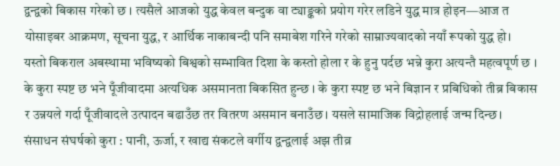द्वन्द्वको बिकास गरेको छ । त्यसैले आजको युद्ध केवल बन्दुक वा ट्याङ्कको प्रयोग गरेर लडिने युद्ध मात्र होइन—आज त योसाइबर आक्रमण, सूचना युद्ध, र आर्थिक नाकाबन्दी पनि समाबेश गरिने गरेको साम्राज्यवादको नयाँ रूपको युद्ध हो।
यस्तो बिकराल अबस्थामा भविष्यको बिश्वको सम्भावित दिशा के कस्तो होला र के हुनु पर्दछ भन्ने कुरा अत्यन्तै महत्वपूर्ण छ । के कुरा स्पष्ट छ भने पूँजीवादमा अत्यधिक असमानता बिकसित हुन्छ । के कुरा स्पष्ट छ भने बिज्ञान र प्रबिधिको तीब्र बिकास र उन्नयले गर्दा पूँजीवादले उत्पादन बढाउँछ तर वितरण असमान बनाउँछ। यसले सामाजिक विद्रोहलाई जन्म दिन्छ।
संसाधन संघर्षको कुरा : पानी, ऊर्जा, र खाद्य संकटले वर्गीय द्वन्द्वलाई अझ तीव्र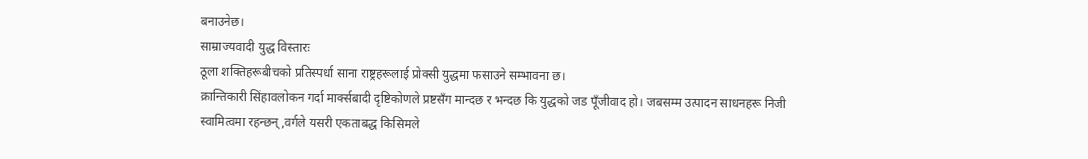बनाउनेछ।
साम्राज्यवादी युद्ध विस्तारः
ठूला शक्तिहरूबीचको प्रतिस्पर्धा साना राष्ट्रहरूलाई प्रोक्सी युद्धमा फसाउने सम्भावना छ।
क्रान्तिकारी सिंहावलोकन गर्दा मार्क्सबादी दृष्टिकोणले प्रष्टसँग मान्दछ र भन्दछ कि युद्धको जड पूँजीवाद हो। जबसम्म उत्पादन साधनहरू निजी स्वामित्वमा रहन्छन्,वर्गले यसरी एकताबद्ध किसिमले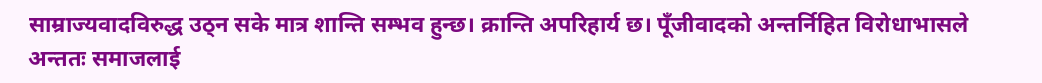साम्राज्यवादविरुद्ध उठ्न सके मात्र शान्ति सम्भव हुन्छ। क्रान्ति अपरिहार्य छ। पूँजीवादको अन्तर्निहित विरोधाभासले अन्ततः समाजलाई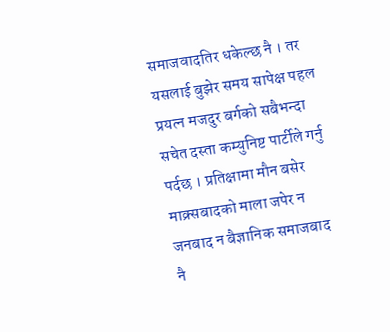समाजवादतिर धकेल्छ नै । तर यसलाई बुझेर समय सापेक्ष पहल प्रयत्न मजदुर बर्गको सबैभन्दा सचेत दस्ता कम्युनिष्ट पार्टीले गर्नु पर्दछ । प्रतिक्षामा मौन बसेर माक्र्सबादको माला जपेर न जनबाद न बैज्ञानिक समाजबाद नै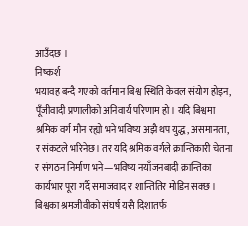आउँदछ ।
निष्कर्श
भयावह बन्दै गएको वर्तमान बिश्व स्थिति केवल संयोग होइन, पूँजीवादी प्रणालीको अनिवार्य परिणाम हो। यदि बिश्वमा श्रमिक वर्ग मौन रह्यो भने भविष्य अझै थप युद्ध, असमानता, र संकटले भरिनेछ। तर यदि श्रमिक वर्गले क्रान्तिकारी चेतना र संगठन निर्माण भने—भविष्य नयाँजनबादी क्रान्तिका कार्यभार पूरा गर्दै समाजवाद र शान्तितिर मोडिन सक्छ । बिश्वका श्रमजीवीको संघर्ष यसै दिशातर्फ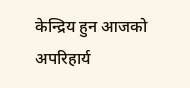केन्द्रिय हुन आजको अपरिहार्य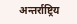अन्तर्राष्ट्रिय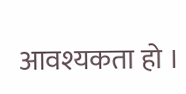आवश्यकता हो ।